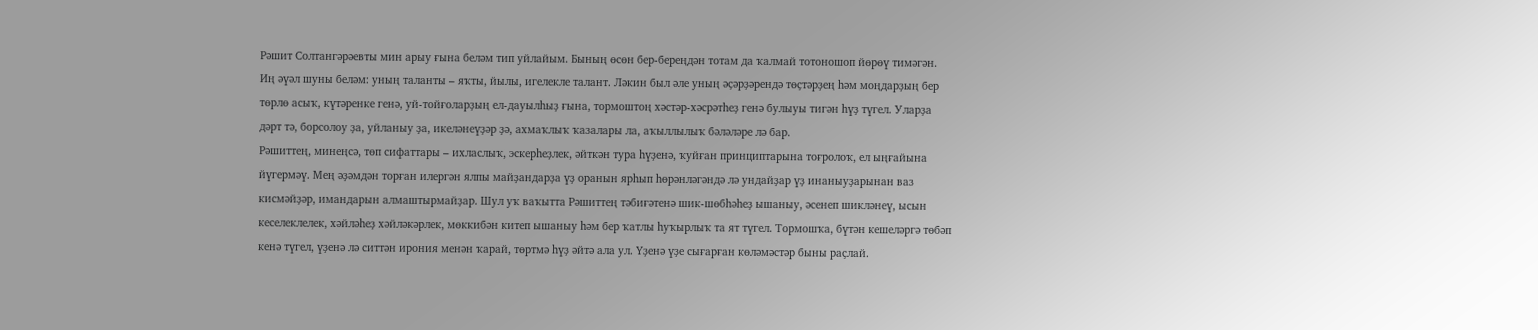Рәшит Солтангәрәевты мин арыу ғына беләм тип уйлайым. Бының өсөн бер-береңдән тотам да ҡалмай тотоношоп йөрөү тимәгән. Иң әүәл шуны беләм: уның таланты – яҡты, йылы, игелекле талант. Ләкин был әле уның әҫәрҙәрендә төҫтәрҙең һәм моңдарҙың бер төрлө асыҡ, күтәренке генә, уй-тойғоларҙың ел-дауылһыҙ ғына, тормоштоң хәстәр-хәсрәтһеҙ генә булыуы тигән һүҙ түгел. Уларҙа дәрт тә, борсолоу ҙа, уйланыу ҙа, икеләнеүҙәр ҙә, ахмаҡлыҡ ҡазалары ла, аҡыллылыҡ бәләләре лә бар.
Рәшиттең, минеңсә, төп сифаттары – ихласлыҡ, эскерһеҙлек, әйткән тура һүҙенә, ҡуйған принциптарына тоғролоҡ, ел ыңғайына йүгермәү. Мең әҙәмдән торған илергән ялпы майҙандарҙа үҙ оранын ярһып һөрәнләгәндә лә ундайҙар үҙ инаныуҙарынан ваз кисмәйҙәр, имандарын алмаштырмайҙар. Шул уҡ ваҡытта Рәшиттең тәбиғәтенә шик-шөбһәһеҙ ышаныу, әсенеп шикләнеү, ысын кеселеклелек, хәйләһеҙ хәйләкәрлек, мөккибән китеп ышаныу һәм бер ҡатлы һуҡырлыҡ та ят түгел. Тормошҡа, бүтән кешеләргә төбәп кенә түгел, үҙенә лә ситтән ирония менән ҡарай, төртмә һүҙ әйтә ала ул. Үҙенә үҙе сығарған көләмәстәр быны раҫлай.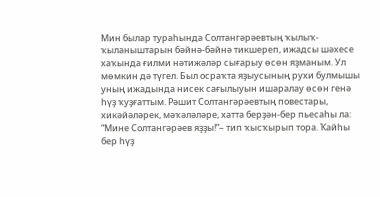Мин былар тураһында Солтангәрәевтың ҡылыҡ-ҡыланыштарын бәйнә-бәйнә тикшереп, ижадсы шәхесе хаҡында ғилми нәтижәләр сығарыу өсөн яҙманым. Ул мөмкин дә түгел. Был осраҡта яҙыусының рухи булмышы уның ижадында нисек сағылыуын ишаралау өсөн генә һүҙ ҡуҙғаттым. Рәшит Солтангәрәевтың повестары, хикәйәләрек, мәҡәләләре, хатта берҙән-бер пьесаһы ла: “Мине Солтангәрәев яҙҙы!”– тип ҡысҡырып тора. Ҡайһы бер һүҙ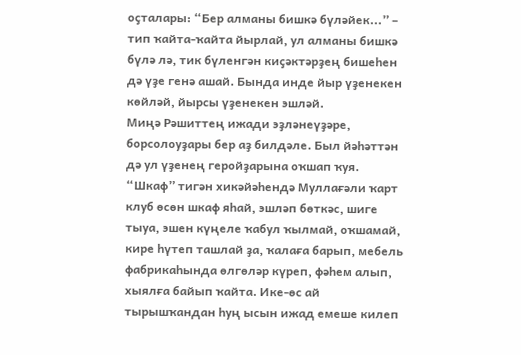оҫталары: “Бер алманы бишкә бүләйек...” – тип ҡайта-ҡайта йырлай, ул алманы бишкә бүлә лә, тик бүленгән киҫәктәрҙең бишеһен дә үҙе генә ашай. Бында инде йыр үҙенекен көйләй, йырсы үҙенекен эшләй.
Миңә Рәшиттең ижади эҙләнеүҙәре, борсолоуҙары бер аҙ билдәле. Был йәһәттән дә ул үҙенең геройҙарына оҡшап ҡуя. “Шкаф” тигән хикәйәһендә Муллағәли ҡарт клуб өсөн шкаф яһай, эшләп бөткәс, шиге тыуа, эшен күңеле ҡабул ҡылмай, оҡшамай, кире һүтеп ташлай ҙа, ҡалаға барып, мебель фабрикаһында өлгөләр күреп, фәһем алып, хыялға байып ҡайта. Ике-өс ай тырышҡандан һуң ысын ижад емеше килеп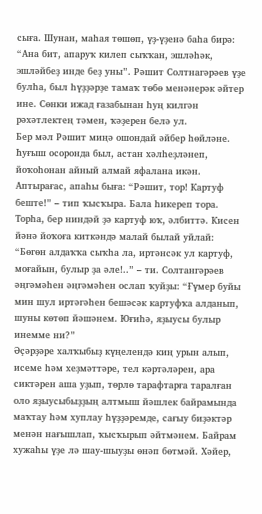сыға. Шунан, маһая төшөп, үҙ-үҙенә баһа бирә: “Ана бит, апаруҡ килеп сыҡҡан, эшләһәк, эшләйбеҙ инде беҙ уны”. Рәшит Солтнагәрәев үҙе булһа, был һүҙҙәрҙе тамаҡ төбө менәнерәк әйтер ине. Сөнки ижад ғазабынан һуң килгән рәхәтлектең тәмен, ҡәҙерен белә ул.
Бер мәл Рәшит миңә ошондай әйбер һөйләне. Һуғыш осоронда был, астан хәлһеҙләнеп, йоҡоһонан айный алмай яфалана икән. Аптырағас, апаһы быға: “Рәшит, тор! Картуф беште!” – тип ҡысҡыра. Бала һикереп тора. Торһа, бер ниндәй ҙә картуф юҡ, әлбиттә. Кисен йәнә йоҡоға киткәндә малай былай уйлай: “Бөгөн алдаҡҡа сыҡһа ла, иртәнсәк ул картуф, моғайын, булыр ҙа әле!..” – ти. Солтангәрәев әңгәмәһен әңгәмәһен ослап ҡуйҙы: “Ғүмер буйы мин шул иртәгәһен бешәсәк картуфҡа алданып, шуны көтөп йәшәнем. Юғиһә, яҙыусы булыр инемме ни?”
Әҫәрҙәре халҡыбыҙ күңелендә киң урын алып, исеме һәм хеҙмәттәре, тел кәртәләрен, ара сиктәрен аша уҙып, төрлө тарафтарға таралған оло яҙыусыбыҙҙың алтмыш йәшлек байрамында маҡтау һәм хуплау һүҙҙәремде, сағыу биҙәктәр менән нағышлап, ҡысҡырып әйтмәнем. Байрам хужаһы үҙе лә шау-шыуҙы өнәп бөтмәй. Хәйер,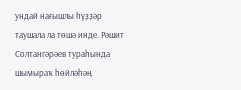ундай нағышлы һүҙҙәр таушала ла төшә инде. Рәшит Солтангәрәев тураһында шымыраҡ һөйләһәң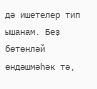дә ишетелер тип ышанам. Беҙ бөтөнләй өндәшмәһәк тә,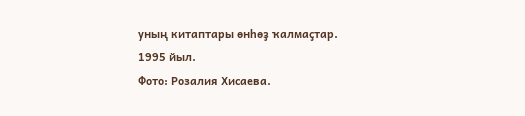уның китаптары өнһөҙ ҡалмаҫтар.
1995 йыл.
Фото: Розалия Хисаева.